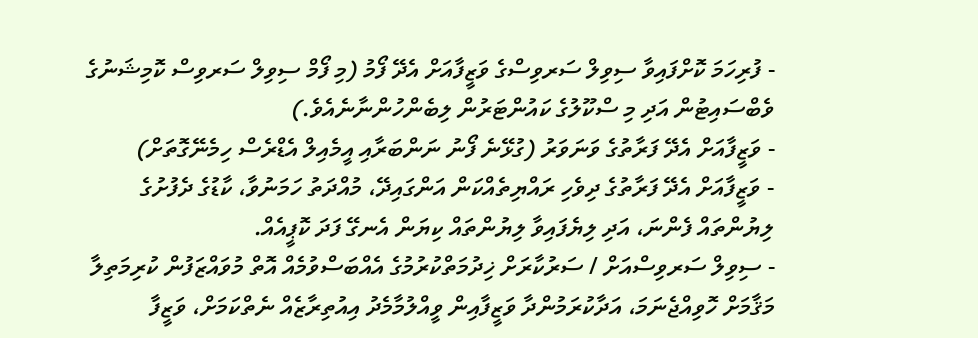- ފުރިހަމަ ކޮށްފައިވާ ސިވިލް ސަރވިސްގެ ވަޒީފާއަށް އެދޭ ފޯމު (މި ފޯމް ސިވިލް ސަރވިސް ކޮމިޝަނުގެ ވެބްސައިޓުން އަދި މި ސްކޫލުގެ ކައުންޓަރުން ލިބެންހުންނާނެއެވެ.)
- ވަޒީފާއަށް އެދޭ ފަރާތުގެ ވަނަވަރު (ގުޅޭނެ ފޯނު ނަންބަރާއި އީމެއިލް އެޑްރެސް ހިމެނޭގޮތަށް)
- ވަޒީފާއަށް އެދޭ ފަރާތުގެ ދިވެހި ރައްޔިތެއްކަން އަންގައިދޭ، މުއްދަތު ހަމަނުވާ، ކާޑުގެ ދެފުށުގެ ލިޔުންތައް ފެންނަ، އަދި ލިޔެފައިވާ ލިޔުންތައް ކިޔަން އެނގޭ ފަދަ ކޮޕީއެއް.
- ސިވިލް ސަރވިސްއަށް / ސަރުކާރަށް ޚިދުމަތްކުރުމުގެ އެއްބަސްވުމެއް އޮތް މުވައްޒަފުން ކުރިމަތިލާ މަޤާމަށް ހޮވިއްޖެނަމަ، އަދާކުރަމުންދާ ވަޒީފާއިން ވީއްލުމާމެދު އިއުތިރާޒެއް ނެތްކަމަށް، ވަޒީފާ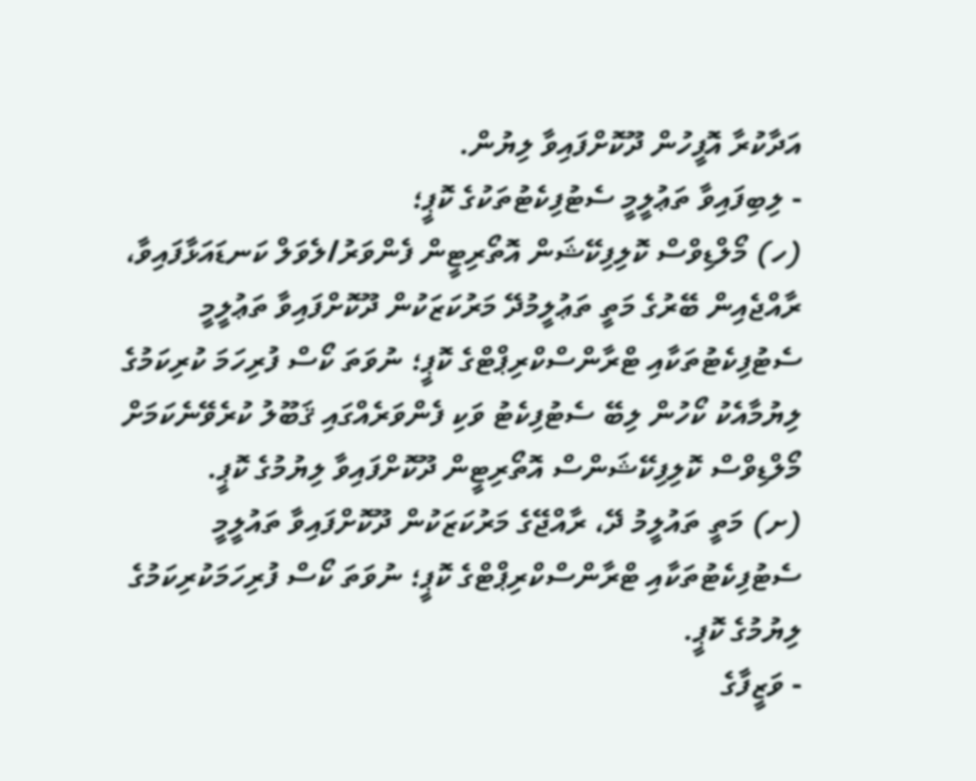އަދާކުރާ އޮފީހުން ދޫކޮށްފައިވާ ލިޔުން.
- ލިބިފައިވާ ތަޢުލީމީ ސެޓުފިކެޓުތަކުގެ ކޮޕީ؛
(ހ) މޯލްޑިވްސް ކޮލިފިކޭޝަން އޮތޯރިޓީން ފެންވަރު/ލެވަލް ކަނޑައަޅާފައިވާ، ރާއްޖެއިން ބޭރުގެ މަތީ ތަޢުލީމުދޭ މަރުކަޒަކުން ދޫކޮށްފައިވާ ތަޢުލީމީ ސެޓުފިކެޓުތަކާއި ޓްރާންސްކްރިޕްޓްގެ ކޮޕީ؛ ނުވަތަ ކޯސް ފުރިހަމަ ކުރިކަމުގެ ލިޔުމާއެކު ކޯހުން ލިބޭ ސެޓުފިކެޓު ވަކި ފެންވަރެއްގައި ޤަބޫލު ކުރެވޭނެކަމަށް މޯލްޑިވްސް ކޮލިފިކޭޝަންސް އޮތޯރިޓީން ދޫކޮށްފައިވާ ލިޔުމުގެ ކޮޕީ.
(ށ) މަތީ ތައުލީމު ދޭ، ރާއްޖޭގެ މަރުކަޒަކުން ދޫކޮށްފައިވާ ތައުލީމީ ސެޓުފިކެޓުތަކާއި ޓްރާންސްކްރިޕްޓްގެ ކޮޕީ؛ ނުވަތަ ކޯސް ފުރިހަމަކުރިކަމުގެ ލިޔުމުގެ ކޮޕީ.
- ވަޒީފާގެ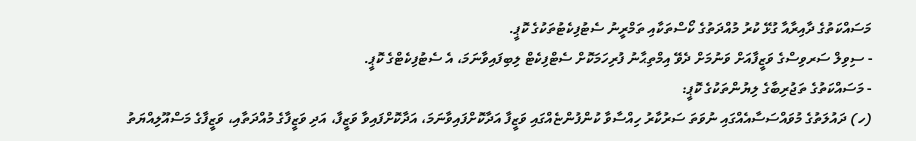މަސައްކަތުގެ ދާއިރާއާ ގުޅޭ ކުރު މުއްދަތުގެ ކޯސްތަކާއި ތަމްރީނު ސެޓުފިކެޓުތަކުގެ ކޮޕީ.
- ސިވިލް ސަރވިސްގެ ވަޒީފާއަށް ވަނުމަށް ދެވޭ އިމްތިޙާނު ފުރިހަމަކޮށް ސެޓްފިކެޓް ލިބިފައިވާނަމަ، އެ ސެޓުފިކެޓްގެ ކޮޕީ.
- މަސައްކަތުގެ ތަޖުރިބާގެ ލިޔުންތަކުގެ ކޮޕީ:
(ހ) ދައުލަތުގެ މުވައްސަސާއެއްގައި ނުވަތަ ސަރުކާރު ހިއްސާވާ ކުންފުންޏެއްގައި ވަޒީފާ އަދާކޮށްފައިވާނަމަ، އަދާކޮށްފައިވާ ވަޒީފާ، އަދި ވަޒީފާގެ މުއްދަތާއި، ވަޒީފާގެ މަސްއޫލިއްޔަތު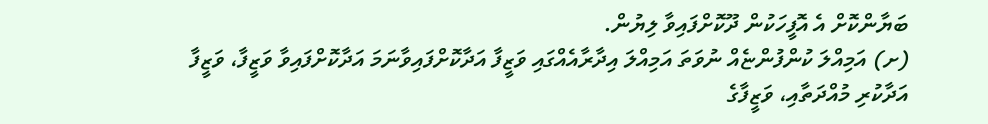ބަޔާންކޮށް އެ އޮފީހަކުން ދޫކޮށްފައިވާ ލިޔުން.
(ށ) އަމިއްލަ ކުންފުންޏެއް ނުވަތަ އަމިއްލަ އިދާރާއެއްގައި ވަޒީފާ އަދާކޮށްފައިވާނަމަ އަދާކޮށްފައިވާ ވަޒީފާ، ވަޒީފާ އަދާކުރި މުއްދަތާއި، ވަޒީފާގެ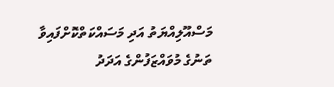މަސްއޫލިއްޔަތު އަދި މަސައްކަތްކޮށްފައިވާ ތަނުގެ މުވައްޒަފުންގެ އަދަދު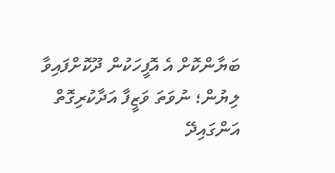ބަޔާންކޮށް އެ އޮފީހަކުން ދޫކޮށްފައިވާ ލިޔުން؛ ނުވަތަ ވަޒީފާ އަދާކުރިގޮތް އަންގައިދޭ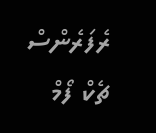ރެފަރެންސް ޗެކް ފޯމް